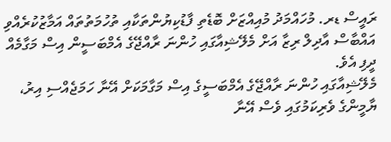ރައީސް ޑރ. މުހައްމަދު މުއިއްޒަށް ބޮޑެތި ފާޑުކިޔުންތަކާއި ތުހުމަތުތައް އަމާޒުކުރެއްވި އައްބާސް އާދިލް ރިޒާ އަށް މެލޭޝިއާގައި ހުންނަ ރާއްޖޭގެ އެމްބަސީން އިސް މަގާމެއް ދީފި އެވެ.
މެލޭޝިއާގައި ހުންނަ ރާއްޖޭގެ އެމްބަސީގެ އިސް މަގާމަކަށް އޭނާ ހަމަޖެއްސި އިރު، ޔާމީންގެ ވެރިކަމުގައި ވެސް އޭނާ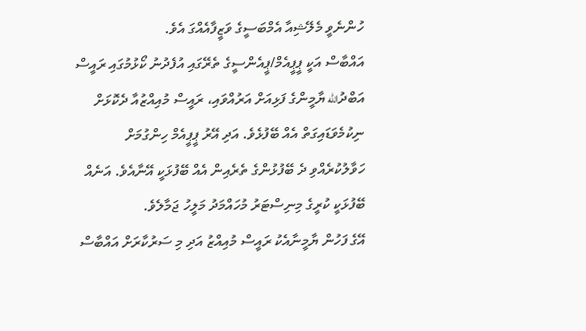ހުންނެވީ މެލޭޝިއާ އެމްބަސީގެ ވަޒީފާއެއްގަ އެވެ.
އައްބާސް އަކީ ޕީޕީއެމް/ޕީއެންސީގެ ތެރޭގައި އުފެދުނު ކޯޅުމުގައި ރައީސް އަބްދުالله ޔާމީންގެ ފަޅިއަށް އަރުއްވައި، ރައީސް މުއިއްޒުއާ ދެކޮޅަށް ނިކުމެވަޑައިގަތް އެއް ބޭފުޅެވެ. އަދި އޭރު ޕީޕީއެމް ހިންގުމަށް ހަވާލުކުރެއްވި ދެ ބޭފުޅުންގެ ތެރެއިން އެއް ބޭފުޅަކީ އޭނާއެވެ. އަނެއް ބޭފުޅަކީ ކުރީގެ މިނިސްޓަރު މުހައްމަދު މަލީހު ޖަމާލެވެ.
އޭގެ ފަހުން ޔާމީނާއެކު ރައީސް މުއިއްޒު އަދި މި ސަރުކާރަށް އައްބާސް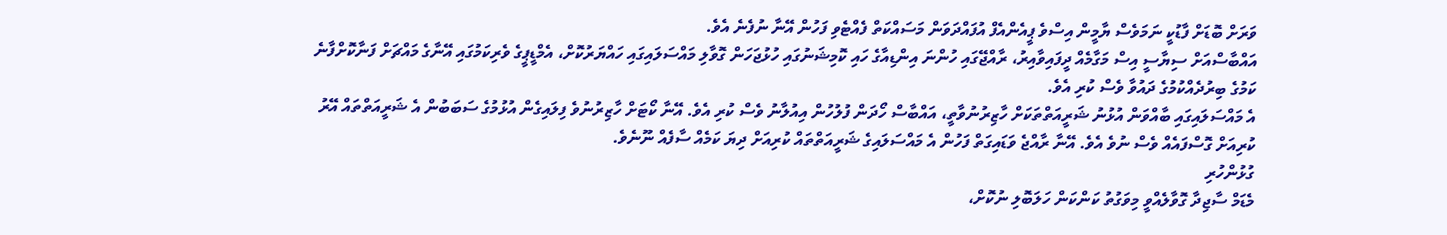ވަރަށް ބޮޑަށް ފާޑުކީ ނަމަވެސް ޔާމީން އިސްވެ ޕީއެންއެފް އުފައްދަވަން މަސައްކަތް ފެއްޓެވި ފަހުން އޭނާ ނުފެނެ އެވެ.
އައްބާސްއަށް ސިޔާސީ އިސް މަގާމެއް ދީފައިވާއިރު، ރާއްޖޭގައި ހުންނަ އިންޑިއާގެ ހައި ކޮމިޝަނުގައި ހުޅުޖަހަން ގޮވާލި މައްސަލައިގައި ހައްޔަރުކޮށް، އެމްޑީޕީގެ ވެރިކަމުގައި އޭނާގެ މައްޗަށް ފަނާކޮށްފާނެ ކަމުގެ ބިރުދެއްކުމުގެ ދައުވާ ވެސް ކުރި އެވެ.
އެ މައްސަލައިގައި ބާއްވަން އުޅުނު ޝަރީއަތްތަކަށް ހާޒިރުނުވާތީ، އައްބާސް ހޯދަން ފުލުހުން އިއުލާނު ވެސް ކުރި އެވެ. އޭނާ ކޯޓަށް ހާޒިރުނުވެ ފިލައިގެން އުޅުމުގެ ސަބަބުން އެ ޝަރީއަތްތައް އޭރު ކުރިއަށް ގޮސްފައެއް ވެސް ނުވެ އެވެ. އޭނާ ރާއްޖެ ވަޑައިގަތް ފަހުން އެ މައްސަލައިގެ ޝަރީއަތްތައް ކުރިއަށް ދިޔަ ކަމެއް ސާފެއް ނޫނެވެ.
ގުޅުންހުރި
މެޑަމް ސާޖިދާ ގޮވާލެއްވީ މިވަގުތު ކަންކަން ހަލަބޮލި ނުކޮށް،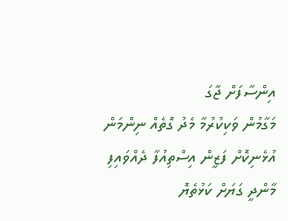އިންސާފަށް ޖާގަ
މަގާމުން ވަކިކުރުމާ މެދު ގޮތެއް ނިންމަން އުޅެނިކޮށް ފަޒީން އިސްތިއުފާ ދެއްވައިފި
މާންދީ ގަޔަށް ކަޅުތެޔޮ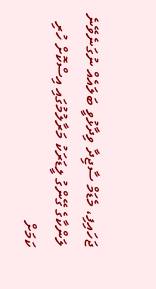ޖަހައިފި، މެޑަމް ސާޖިދާ ވިދާޅުވީ ބަލައެއް ނުގަނެވޭނެ
ލަންކާގެ ގޭންގު ލީޑަރަކު މަރާލުމުގައި އިސްކޮށް ހުރި ކަމަށް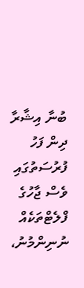ބުނާ އިޝާރާ
ދިން ފަހު ފުރުސަތުގައި ވެސް ޖާހުގެ ފްލެޓްތަކެއް ނުނިންމުނު،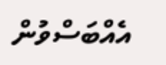އެއްބަސްވުން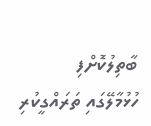ބާތިލުކޮށްފި
ހުޅުމާލޭގައި ތަރައްގީކުރި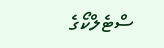ސްޓެލްކޯގެ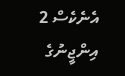އެނެކެސް 2 އިންޖީނުގެ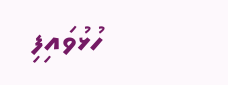ހުޅުވައިފި